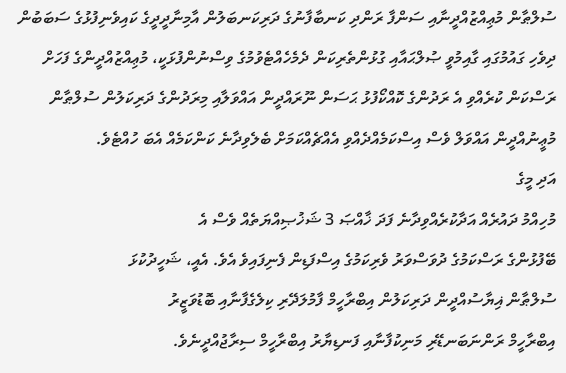ސުލްޠާން މުޢިއްޒުއްދީނާއި ސަންފާ ރަންދި ކަނބާފާނުގެ ދަރިކަނބަލުން އާމިނާދީދީގެ ކައިވެނިފުޅުގެ ސަބަބުން ދިވެހި ގައުމުގައި ގާއިމުވީ ޞުލްޙައާއި ގުޅުންތެރިކަން ދެމެހެއްޓެވުމުގެ ވިސްނުންފުޅަކީ، މުޢިއްޒުއްދީންގެ ފަހަށް ރަސްކަން ކުރެއްވި އެ ރަދުންގެ ކޮއްކޯފުޅު ޙަސަން ނޫރައްދީން އައްވަލާއި މިރަދުންގެ ދަރިކަލުން ސުލްޠާން މުޢީނުއްދީން އައްވަލް ވެސް އިސްކަމެއްދެއްވި އެއްޗެއްކަމަށް ބެލެވިދާނެ ކަންކަމެއް އެބަ ހުއްޓެވެ.
އަދި މީގެ
މުހިއްމު ދައުރެއް އަދާކުރެއްވިދާނެ ފަދަ ޚާއްޞަ 3 ޝަޚުޞިއްޔަތެއް ވެސް އެ
ބޭފުޅުންގެ ރަސްކަމުގެ ދުވަސްވަރު ވެރިކަމުގެ އިސްފަޑިން ފެނިފައިވެ އެވެ. އެއީ، ޝަހީދުކުޅަ
ސުލްޠާން ޣިޔާސުއްދީން ދަރިކަލުން އިބްރާހީމް ފާމުލަދޭރި ކިލެގެފާނާއި ބޮޑުވަޒީރު
އިބްރާހީމް ރަންނަބަނޑޭރި މަނިކުފާނާއި ފަނޑިޔާރު އިބްރާހީމް ސިރާޖުއްދީނެވެ.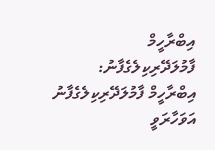އިބްރާހީމް
ފާމުލަދޭރިކިލެގެފާނު:
އިބްރާހީމް ފާމުލަދޭރިކިލެގެފާނު
އަވަހާރަވީ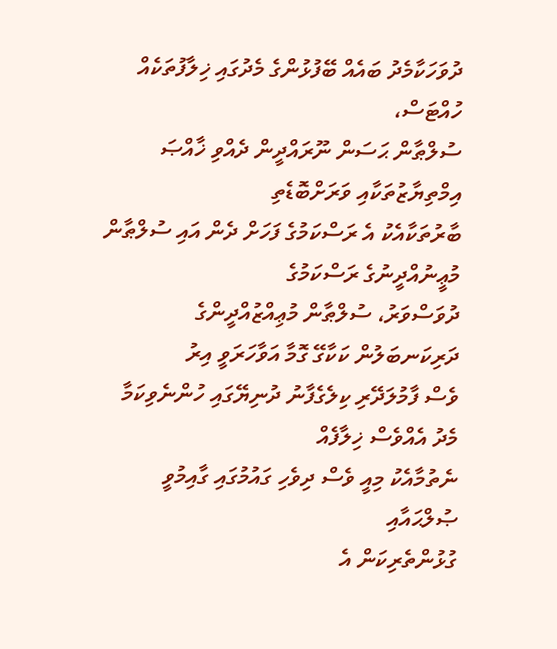ދުވަހަކާމެދު ބައެއް ބޭފުޅުންގެ މެދުގައި ޚިލާފުތަކެއް ހުއްޓަސް،
ސުލްޠާން ޙަސަން ނޫރައްދީން ދެއްވި ޚާއްޞަ އިމްތިޔާޒުތަކާއި ވަރަށްބޮޑެތި
ބާރުތަކާއެކު އެ ރަސްކަމުގެ ފަހަށް ދެން އައި ސުލްޠާން މުޢީނުއްދީނުގެ ރަސްކަމުގެ
ދުވަސްވަރު، ސުލްޠާން މުޢިއްޒުއްދީންގެ ދަރިކަނބަލުން ކަކާގޭ ގޮމާ އަވާހަރަވީ އިރު
ވެސް ފާމުލަދޭރި ކިލެގެފާނު ދުނިޔޭގައި ހުންނެވިކަމާ މެދު އެއްވެސް ޚިލާފެއް
ނެތުމާއެކު މިއީ ވެސް ދިވެހި ގައުމުގައި ގާއިމުވީ ޞުލްޙައާއި
ގުޅުންތެރިކަން އެ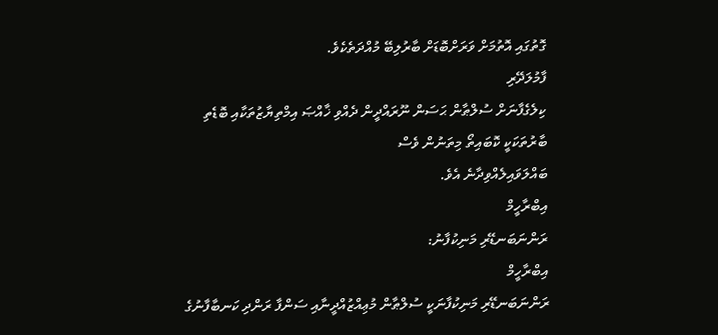ގޮތުގައި އޮތުމަށް ވަރަށްބޮޑަށް ބާރުލިބޭ މުއްދަތެކެވެ.
ފާމުލަދޭރި
ކިލެގެފާނަށް ސުލްޠާން ޙަސަން ނޫރައްދީން ދެއްވި ޚާއްޞަ އިމްތިޔާޒުތަކާއި ބޮޑެތި
ބާރުތަކަކީ ކޮބައިތޯ މިތަނުން ވެސް
ބައްލަވައިލެއްވިދާނެ އެވެ.
އިބްރާހީމް
ރަންނަބަނޑޭރި މަނިކުފާނު:
އިބްރާހީމް
ރަންނަބަނޑޭރި މަނިކުފާނަކީ ސުލްޠާން މުޢިއްޒުއްދީނާއި ސަންފާ ރަންދި ކަނބާފާނުގެ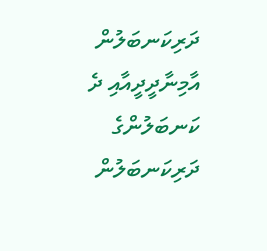ދަރިކަނބަލުން އާމިނާދީދީއާއި ދެ ކަނބަލުންގެ ދަރިކަނބަލުން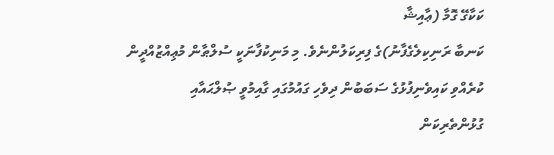ކަކާގޭ ގޮމާ (ޢާއިޝާ
ކަނބާ ރަނިކިލެގެފާނު)ގެ ފިރިކަލުންނެވެ. މި މަނިކުފާނަކީ ސުލްޠާން މުޢިއްޒުއްދީން
ކުރެއްވި ކައިވެނިފުޅުގެ ސަބަބުން ދިވެހި ގައުމުގައި ގާއިމުވީ ޞުލްޙައާއި
ގުޅުންތެރިކަން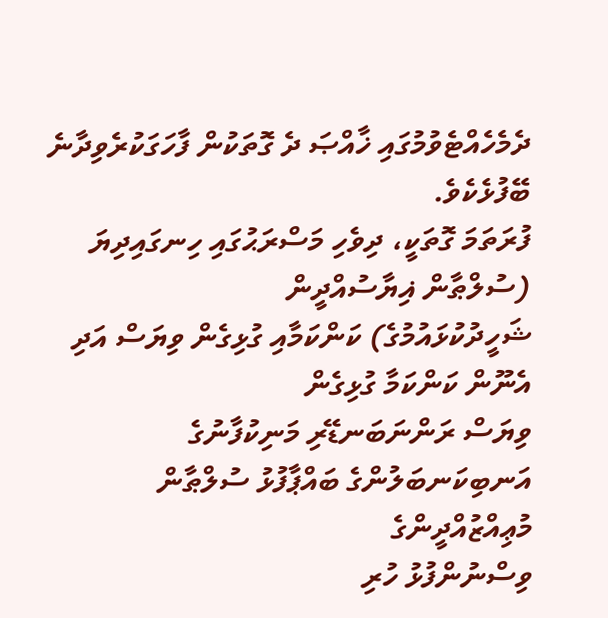ދެމެހެއްޓެވުމުގައި ޚާއްޞަ ދެ ގޮތަކުން ފާހަގަކުރެވިދާނެ ބޭފުޅެކެވެ.
ފުރަތަމަ ގޮތަކީ، ދިވެހި މަސްރަޙުގައި ހިނގައިދިޔަ (ސުލްޠާން ޣިޔާސުއްދީން
ޝަހީދުކުޅައުމުގެ) ކަންކަމާއި ގުޅިގެން ވިޔަސް އަދި އެނޫން ކަންކަމާ ގުޅިގެން
ވިޔަސް ރަންނަބަނޑޭރި މަނިކުފާނުގެ އަނބިކަނބަލުންގެ ބައްޕާފުޅު ސުލްޠާން މުޢިއްޒުއްދީންގެ
ވިސްނުންފުޅު ހުރި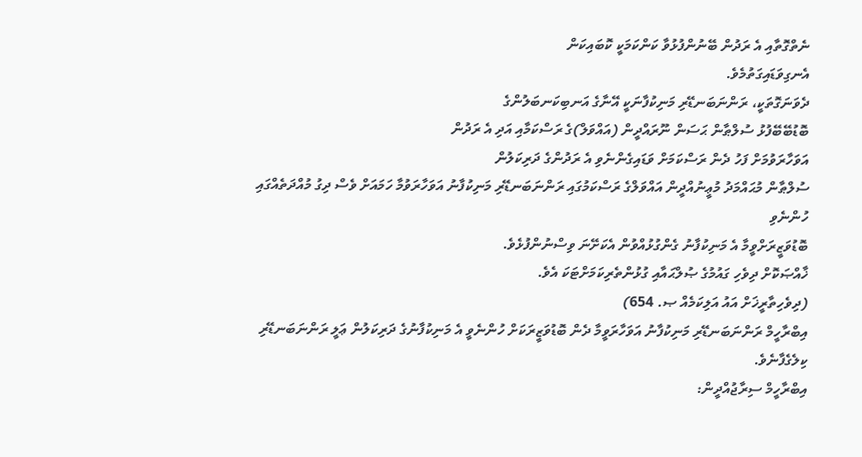ނެތްގޮތާއި އެ ރަދުން ބޭނުންފުޅުވާ ކަންކަމަކީ ކޮބައިކަން
އެނގިވަޑައިގަތުމެވެ.
ދެވަނަގޮތަކީ، ރަންނަބަނޑޭރި މަނިކުފާނަކީ އޭނާގެ އަނބިކަނބަލުންގެ
ބޮޑުބޭބޭފުޅު ސުލްޠާން ޙަސަން ނޫރައްދީން (އައްވަލް)ގެ ރަސްކަމާއި އަދި އެ ރަދުން
އަވަހާރަވުމަށް ފަހު ދެން ރަސްކަމަށް ވަޑައިގެންނެވި އެ ރަދުންގެ ދަރިކަލުން
ސުލްޠާން މުޙައްމަދު މުޢީނުއްދީން އައްވަލްގެ ރަސްކަމުގައި ރަންނަބަނޑޭރި މަނިކުފާނު އަވަހާރަވުމާ ހަމައަށް ވެސް ދިގު މުއްދަތެއްގައި ހުންނެވި
ބޮޑުވަޒީރަށްވީމާ އެ މަނިކުފާނު ގެންގުޅުއްވުން އެކަށޭނަ ވިސްނުންފުޅެވެ.
ޚާއްޞަކޮށް ދިވެހި ގައުމުގެ ޞުލްޙައާއި ގުޅުންތެރިކަމަށްޓަކަ އެވެ.
(ދިވެހިތާރީޚަށް އައު އަލިކަމެއް ޞ. 654)
އިބްރާހީމް ރަންނަބަނޑޭރި މަނިކުފާނު އަވަހާރަވީމާ ދެން ބޮޑުވަޒީރަކަށް ހުންނެވީ އެ މަނިކުފާނުގެ ދަރިކަލުން ޢަލީ ރަންނަބަނޑޭރި ކިލެގެފާނެވެ.
އިބްރާހީމް ސިރާޖުއްދީން: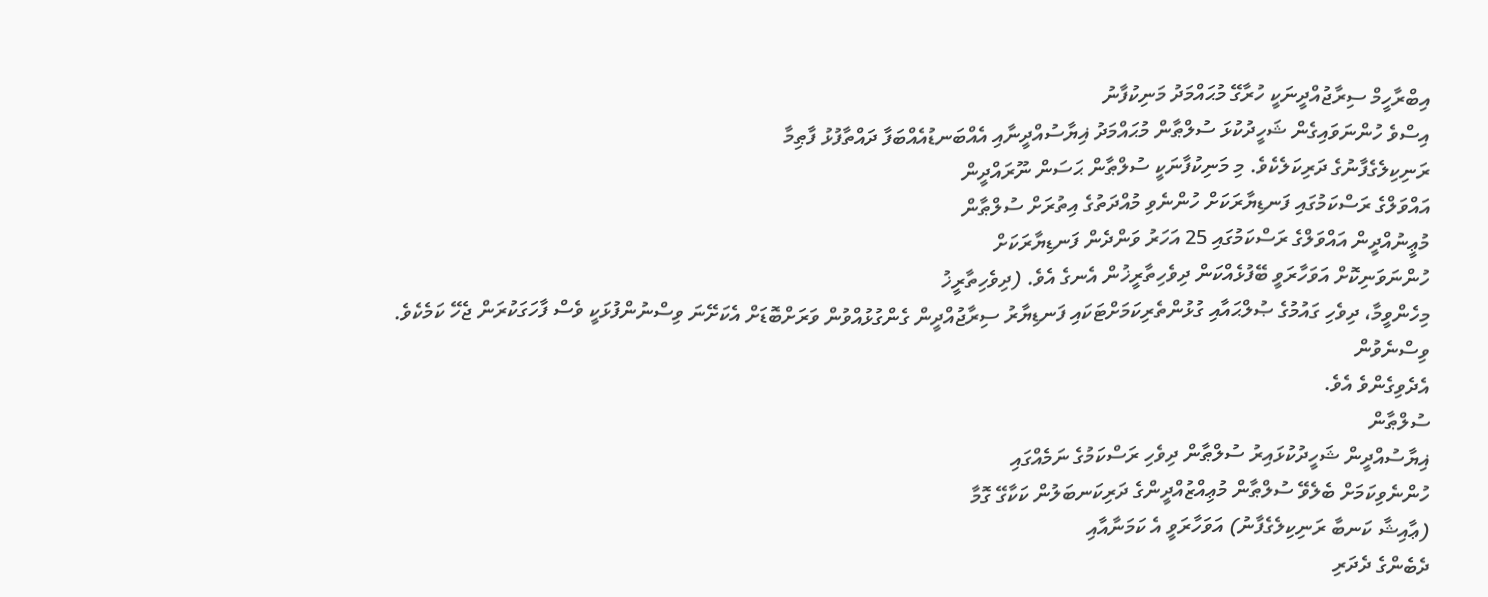އިބްރާހީމް ސިރާޖުއްދީނަކީ ހުރާގޭ މުޙައްމަދު މަނިކުފާނު
އިސްވެ ހުންނަވައިގެން ޝަހީދުކުޅަ ސުލްޠާން މުޙައްމަދު ޣިޔާސުއްދީނާއި އެއްބަނޑުއެއްބަފާ ދައްތާފުޅު ފާޠިމާ
ރަނިކިލެގެފާނުގެ ދަރިކަލެކެވެ. މި މަނިކުފާނަކީ ސުލްޠާން ޙަސަން ނޫރައްދީން
އައްވަލްގެ ރަސްކަމުގައި ފަނޑިޔާރަކަށް ހުންނެވި މުއްދަތުގެ އިތުރަށް ސުލްޠާން
މުޢީނުއްދީން އައްވަލްގެ ރަސްކަމުގައި 25 އަހަރު ވަންދެން ފަނޑިޔާރަކަށް
ހުންނަވަނިކޮށް އަވަހާރަވީ ބޭފުޅެއްކަން ދިވެހިތާރީޚުން އެނގެ އެވެ. (ދިވެހިތާރީޚު
މިހެންވީމާ، ދިވެހި ގައުމުގެ ޞުލްޙައާއި ގުޅުންތެރިކަމަށްޓަކައި ފަނޑިޔާރު ސިރާޖުއްދީން ގެންގުޅުއްވުން ވަރަށްބޮޑަށް އެކަށޭނަ ވިސްނުންފުޅަކީ ވެސް ފާހަގަކުރަން ޖެހޭ ކަމެކެވެ.
ވިސްނެވުން
އެދެވިގެންވެ އެވެ.
ސުލްޠާން
ޣިޔާސުއްދީން ޝަހީދުކުޅައިރު ސުލްޠާން ދިވެހި ރަސްކަމުގެ ނަމެއްގައި
ހުންނެވިކަމަށް ބެލެވޭ ސުލްޠާން މުޢިއްޒުއްދީންގެ ދަރިކަނބަލުން ކަކާގޭ ގޮމާ
(ޢާއިޝާ ކަނބާ ރަނިކިލެގެފާނު) އަވަހާރަވީ އެ ކަމަނާއާއި
ދެބެންގެ ދެދަރި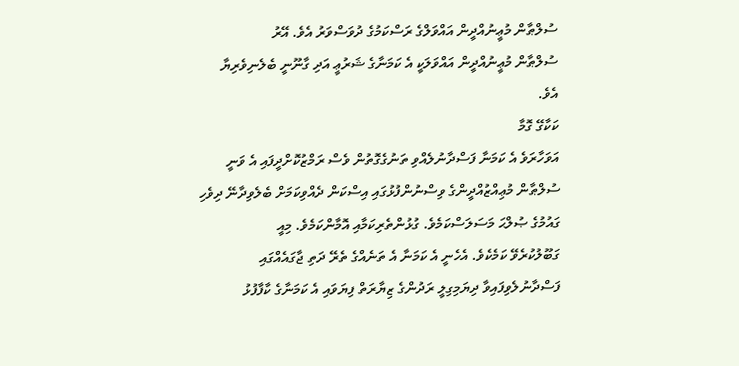ސުލްޠާން މުޢީނުއްދީން އައްވަލްގެ ރަސްކަމުގެ ދުވަސްވަރު އެވެ. އޭރު
ސުލްޠާން މުޢީނުއްދީން އައްވަލަކީ އެ ކަމަނާގެ ޝަރުޢީ އަދި ގާނޫނީ ބެލެނިވެރިޔާ
އެވެ.
ކަކާގޭ ގޮމާ
އަވަހާރަވެ އެ ކަމަނާ ފަސްދާނުލެއްވި ތަނުގެގޮތުން ވެސް ރަމްޒުކޮށްދީފައި އެ ވަނީ
ސުލްޠާން މުޢިއްޒުއްދީންގެ ވިސްނުންފުޅުގައި އިސްކަން ދެއްވިކަމަށް ބެލެވިދާނޭ ދިވެހި
ގައުމުގެ ޞުލްޙަ މަސަލަސްކަމެވެ. ގުޅުންތެރިކަމާއި އޮމާންކަމެވެ. މިއީ
ގަބޫލުކުރެވޭ ކަމެކެވެ. އެހެނީ އެ ކަމަނާ އެ ތަނެއްގެ ތެރޭ ދަތި ޖާގައެއްގައި
ފަސްދާނުލެވިފައިވާ ދިޔަމިގިލީ ރަދުންގެ ޒިޔާރަތް ފިޔަވައި އެ ކަމަނާގެ ކާފާފުޅު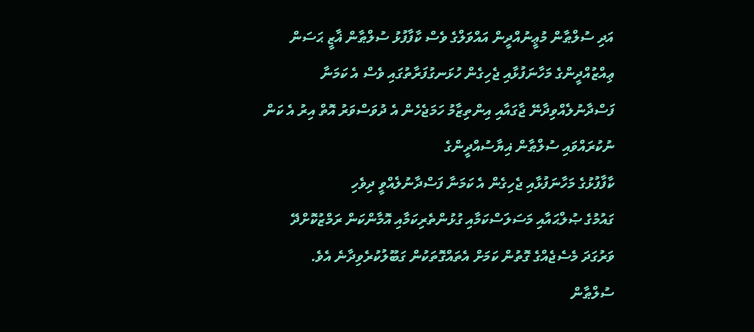އަދި ސުލްޠާން މުޢީނުއްދީން އައްވަލްގެ ވެސް ކާފާފުޅު ސުލްޠާން ޣާޒީ ޙަސަން
ޢިއްޒުއްދީންގެ މަހާނަފުޅާއި ޖެހިގެން ހުޅަނގުފަރާތުގައި ވެސް އެ ކަމަނާ
ފަސްދާނުލެއްވިދާނޭ ޖާގައާއި އިންތިޒާމު ހަމަޖެހެން އެ ދުވަސްވަރު އޮތް އިރު އެ ކަން
ނުކުރައްވައި ސުލްޠާން ޣިޔާސުއްދީންގެ
ކާފާފުޅުގެ މަހާނަފުޅާއި ޖެހިގެން އެ ކަމަނާ ފަސްދާނުލެއްވީ ދިވެހި
ގައުމުގެ ޞުލްޙައާއި މަސަލަސްކަމާއި ގުޅުންތެރިކަމާއި އޮމާންކަން ރަމްޒުކޮށްދޭ
ވަރުގަދަ މެސެޖެއްގެ ގޮތުން ކަމަށް އެތައްގޮތަކުން ގަބޫލުކުރެވިދާނެ އެވެ.
ސުލްޠާން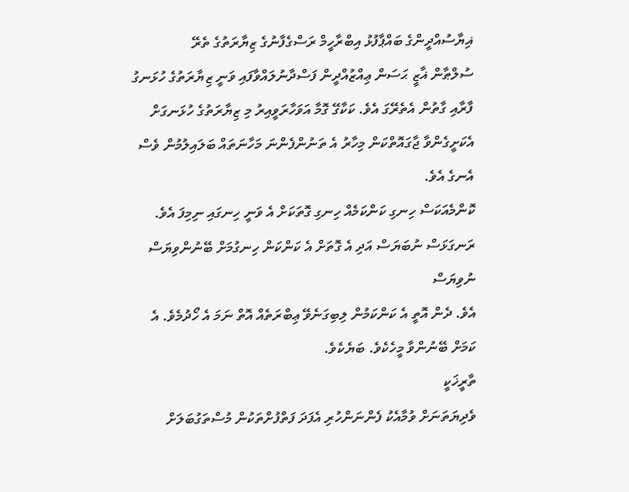ޣިޔާސުއްދީންގެ ބައްޕާފުޅު އިބްރާހީމް ރަސްގެފާނުގެ ޒިޔާރަތުގެ ތެރޭ
ސުލްޠާން ޣާޒީ ޙަސަން ޢިއްޒުއްދީން ފަސްދާނުލައްވާފައި ވަނީ ޒިޔާރަތުގެ ހުޅަނގު
ފާރާއި ގާތުން އެތެރޭގަ އެވެ. ކަކާގޭ ގޮމާ އަވަހާރަވީއިރު މި ޒިޔާރަތުގެ ހުޅަނގަށް
އެކަށީގެންވާ ޖާގައޮތްކަން މިހާރު އެ ތަނުންފެންނަ މަހާނަތައް ބަލައިލުމުން ވެސް
އެނގެ އެވެ.
ކޮންމެއަކަސް ހިނގި ކަންކަމެއް ހިނގި ގޮތަކަށް އެ ވަނީ ހިނގައި ނިމިފަ އެވެ.
ރަނގަޅަސް ނުބަޔަސް އަދި އެ ގޮތަށް އެ ކަންކަން ހިނގުމަށް ބޭނުންވިޔަސް ނުވިޔަސް
އެވެ. ދެން އޮތީ އެ ކަންކަމުން ލިބިގަނެވޭ ޢިބްރަތެއް އޮތް ނަމަ އެ ހޯދުމެވެ. އެ
ކަމަށް ބޭނުންވާ މީހެކެވެ. ބަޔެކެވެ.
ތާރީޚަކީ
ވެދިޔަތަނަށް ވުމާއެކު ފެންނަންހުރި އެފަދަ ފަތްފުށްތަކުން މުސްތަގުބަލަށް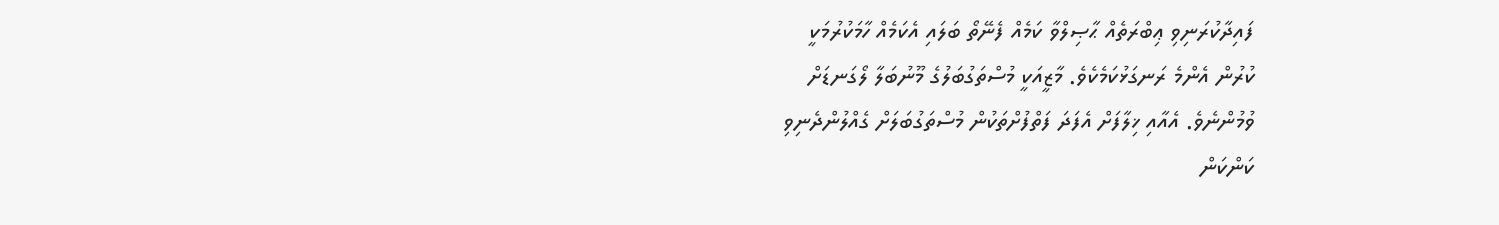ފައިދާކުރަނިވި ޢިބްރަތެއް ޙާޞިލްވާ ކަމެއް ފެނޭތޯ ބަލައި އެކަމެއް ހާމަކުރުމަކީ
ކުރުން އެންމެ ރަނގަޅުކަމެކެވެ. މާޒީއަކީ މުސްތަގުބަލުގެ މޫނުބަލާ ލޯގަނޑަށް
ވުމުންނެވެ. އެއާއި ޚިލާފަށް އެފަދަ ފަތްފުށްތަކުން މުސްތަގުބަލަށް ގެއްލުންދެނިވި
ކަންކަން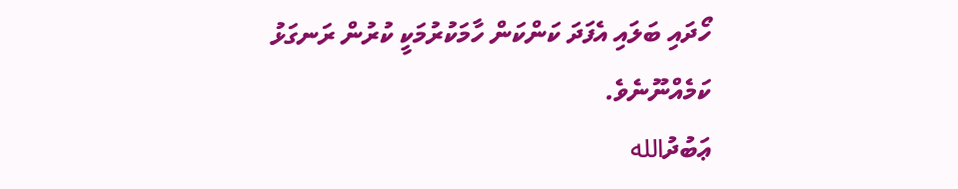ހޯދައި ބަލައި އެފަދަ ކަންކަން ހާމަކުރުމަކީ ކުރުން ރަނގަޅު
ކަމެއްނޫނެވެ.
ޢަބުދުالله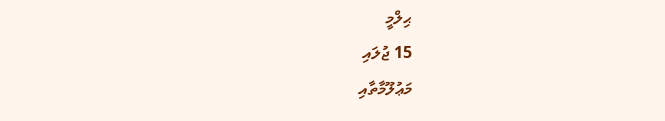ޙިލްމީ
15 ޖުލައި
މަޢުލޫމާތާއި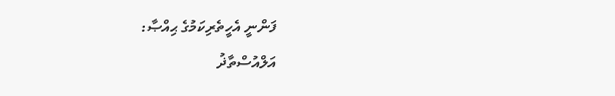ފަންނީ އެހީތެރިކަމުގެ ޙިއްޞާ:
އަލްއުސްތާޛު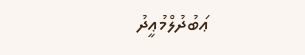ޢަބުދުލްމުޢީދު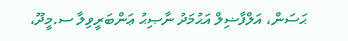ޙަސަން، އަލްފާޟިލް އަޙުމަދު ނާޞިޙު ޢަންބަރީވިލާ ސ.މީދޫ،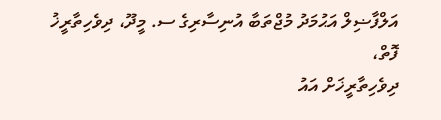އަލްފާޟިލް އަޙުމަދު މުޖްތަބާ އުނިސާރިގެ ސ. މީދޫ، ދިވެހިތާރީޚު ފޮތް،
ދިވެހިތާރީޚަށް އައު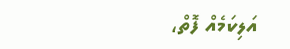އަލިކަމެއް ފޮތް،